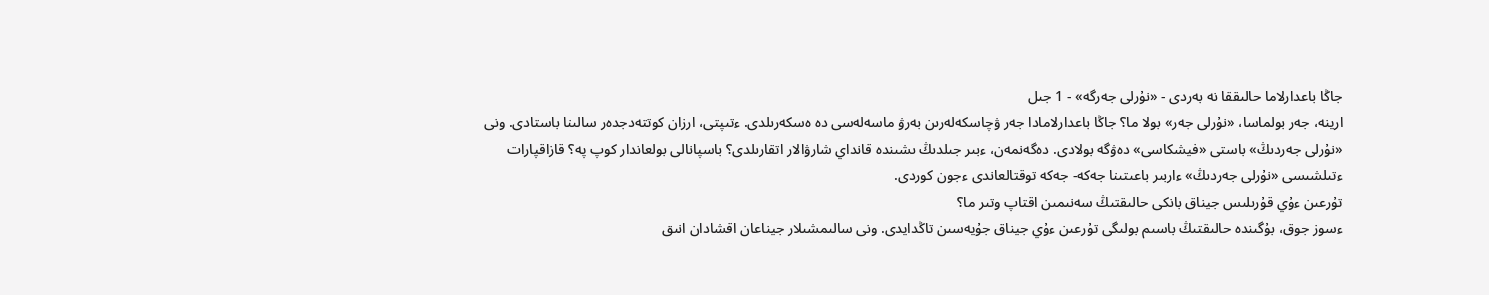جاڭا باعدارلاما حالىققا نە بەردى - «نۇرلى جەرگە» - 1 جىل
ارينە، جەر بولماسا، «نۇرلى جەر» بولا ما؟ جاڭا باعدارلامادا جەر ۋچاسكەلەرىن بەرۋ ماسەلەسى دە ەسكەرىلدى. ءتىپتى، ارزان كوتتەدجدەر سالىنا باستادى. ونى «نۇرلى جەردىڭ» باستى «فيشكاسى» دەۋگە بولادى. دەگەنمەن، ءبىر جىلدىڭ ىشىندە قانداي شارۋالار اتقارىلدى؟ باسپانالى بولعاندار كوپ پە؟ قازاقپارات ءتىلشىسى «نۇرلى جەردىڭ» ءاربىر باعىتىنا جەكە- جەكە توقتالعاندى ءجون كوردى.
تۇرعىن ءۇي قۇرىلىس جيناق بانكى حالىقتىڭ سەنىمىن اقتاپ وتىر ما؟
ءسوز جوق، بۇگىندە حالىقتىڭ باسىم بولىگى تۇرعىن ءۇي جيناق جۇيەسىن تاڭدايدى. ونى سالىمشىلار جيناعان اقشادان انىق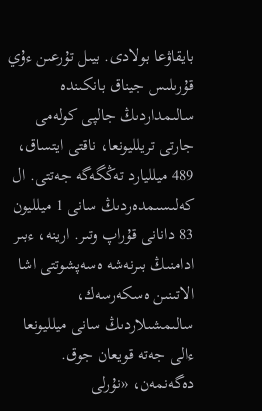بايقاۋعا بولادى. بيىل تۇرعىن ءۇي قۇرىلىس جيناق بانكىندە سالىمداردىڭ جالپى كولەمى جارتى تريلليونعا، ناقتى ايتساق، 489 ميلليارد تەڭگەگە جەتتى. ال كەلىسىمدەردىڭ سانى 1 ميلليون 83 دانانى قۇراپ وتىر. ارينە، ءبىر ادامنىڭ بىرنەشە ەسەپشوتتى اشا الاتىنىن ەسكەرسەك، سالىمشىلاردىڭ سانى ميلليونعا ءالى جەتە قويعان جوق. دەگەنمەن، «نۇرلى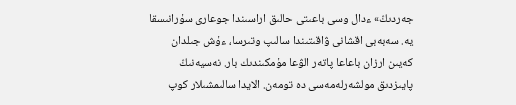جەردىڭ» ءدال وسى باعىتى حالىق اراسىندا جوعارى سۇرانىسقا يە. سەبەبى اقشانى ۋاقىتىندا سالىپ وتىرسا، ءۇش جىلدان كەيىن ارزان باعاعا پاتەر الۋعا مۇمكىندىك بار. نەسيەنىڭ پايىزدىق مولشەرلەمەسى دە تومەن. الايدا سالىمشىلار كوپ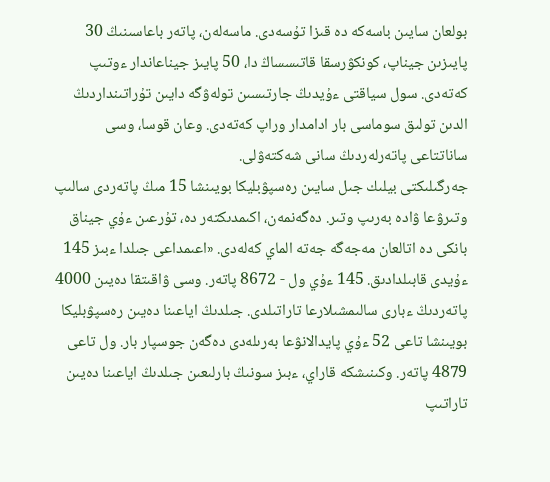بولعان سايىن باسەكە دە قىزا تۇسەدى. ماسەلەن، پاتەر باعاسىنىڭ 30 پايىزىن جيناپ، كونكۋرسقا قاتىسساڭ دا، 50 پايىز جيناعاندار ءوتىپ كەتەدى. سول سياقتى ءۇيدىڭ جارتىسىن تولەۋگە دايىن تۇراتىنداردىڭ الدىن تولىق سوماسى بار ادامدار وراپ كەتەدى. وعان قوسا، وسى ساناتتاعى پاتەرلەردىڭ سانى شەكتەۋلى.
جەرگىلىكتى بيلىك جىل سايىن رەسپۋبليكا بويىنشا 15 مىڭ پاتەردى سالىپ وتىرۋعا ۋادە بەرىپ وتىر. دەگەنمەن، اكىمدىكتەر دە، تۇرعىن ءۇي جيناق بانكى دە اتالعان مەجەگە جەتە الماي كەلەدى. «اعىمداعى جىلدا ءبىز 145 ءۇيدى قابىلدادىق. 145 ءۇي ول - 8672 پاتەر. وسى ۋاقىتقا دەيىن 4000 پاتەردىڭ ءبارى سالىمشىلارعا تاراتىلدى. جىلدىڭ اياعىنا دەيىن رەسپۋبليكا بويىنشا تاعى 52 ءۇي پايدالانۋعا بەرىلەدى دەگەن جوسپار بار. ول تاعى 4879 پاتەر. وكىنىشكە قاراي، ءبىز سونىڭ بارلىعىن جىلدىڭ اياعىنا دەيىن تاراتىپ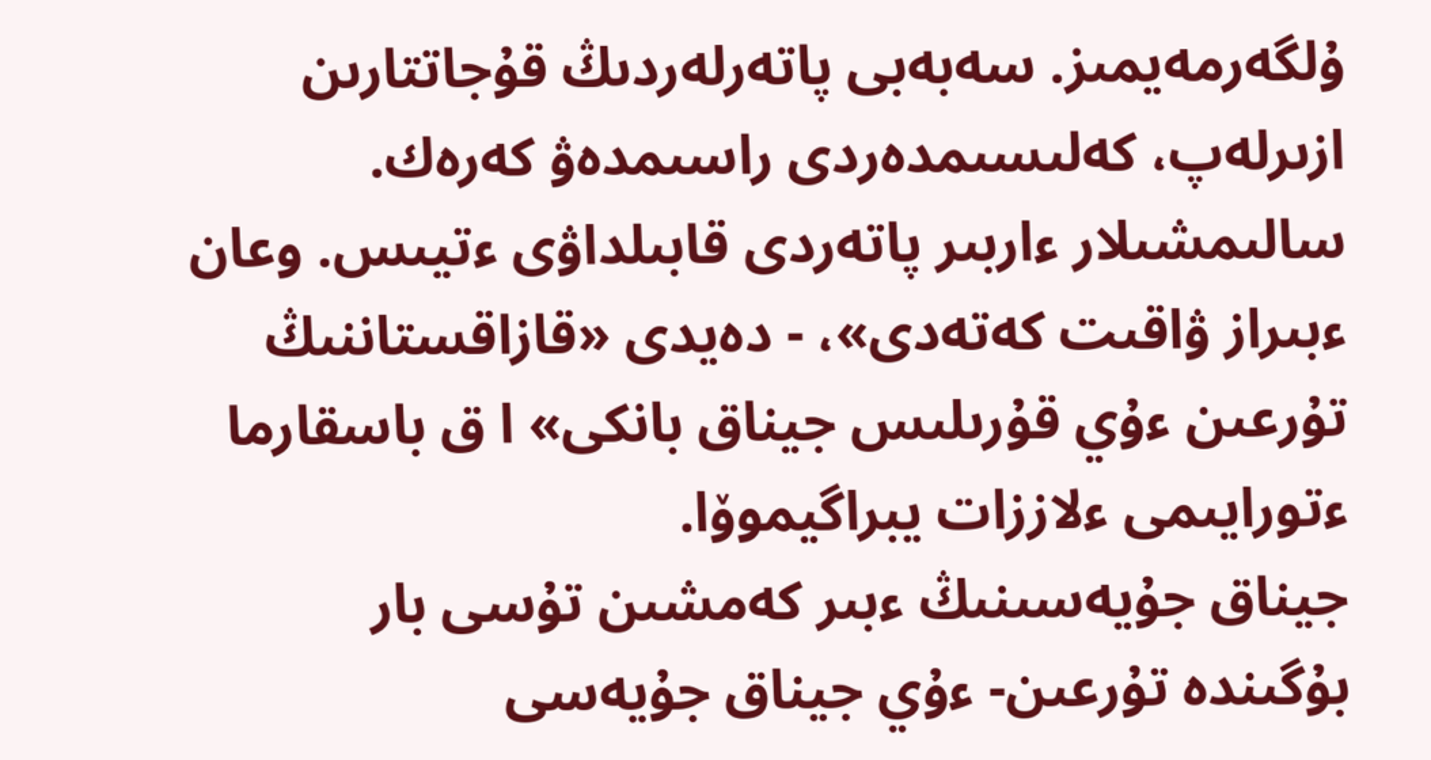ۇلگەرمەيمىز. سەبەبى پاتەرلەردىڭ قۇجاتتارىن ازىرلەپ، كەلىسىمدەردى راسىمدەۋ كەرەك. سالىمشىلار ءاربىر پاتەردى قابىلداۋى ءتيىس. وعان ءبىراز ۋاقىت كەتەدى»، - دەيدى «قازاقستاننىڭ تۇرعىن ءۇي قۇرىلىس جيناق بانكى» ا ق باسقارما ءتورايىمى ءلاززات يبراگيموۆا.
جيناق جۇيەسىنىڭ ءبىر كەمشىن تۇسى بار
بۇگىندە تۇرعىن- ءۇي جيناق جۇيەسى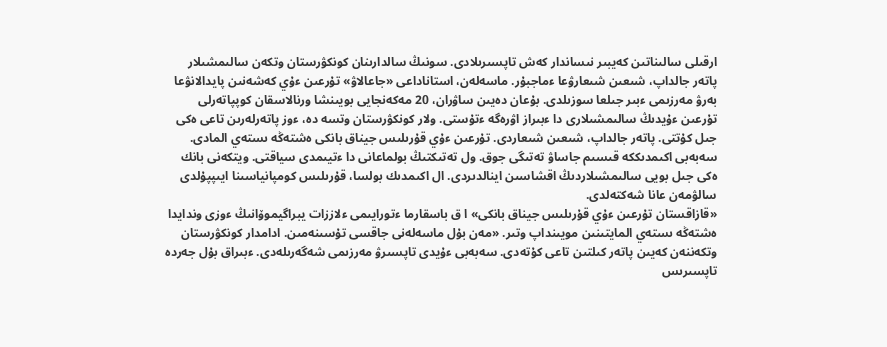ارقىلى سالىناتىن كەيبىر نىساندار كەش تاپسىرىلادى. سونىڭ سالدارىنان كونكۋرستان وتكەن سالىمشىلار پاتەر جالداپ، شىعىن شىعارۋعا ءماجبۇر. ماسەلەن، استاناداعى «جاعالاۋ» تۇرعىن ءۇي كەشەنىن پايدالانۋعا بەرۋ مەرزىمى ءبىر جىلعا سوزىلدى. بۇعان دەيىن ساۋران، 20 مەكەنجايى بويىنشا ورنالاسقان كوپپاتەرلى تۇرعىن ءۇيدىڭ سالىمشىلارى دا ءبىراز اۋرەگە ءتۇستى. ولار كونكۋرستان وتسە دە، ءوز پاتەرلەرىن تاعى ەكى جىل كۇتتى. پاتەر جالداپ، شىعىن شىعاردى. تۇرعىن ءۇي قۇرىلىس جيناق بانكى ەشتەڭە ىستەي المادى. سەبەبى اكىمدىككە قىسىم جاساۋ تەتىگى جوق. ول تەتىكتىڭ بولماعانى دا ءتيىمدى سياقتى. ويتكەنى بانك ەكى جىل بويى سالىمشىلاردىڭ اقشاسىن اينالدىردى. ال اكىمدىك بولسا، قۇرىلىس كومپانياسىنا ايىپپۇلدى سالۋمەن عانا شەكتەلدى.
«قازاقستان تۇرعىن ءۇي قۇرىلىس جيناق بانكى» ا ق باسقارما ءتورايىمى ءلاززات يبراگيموۆانىڭ ءوزى وندايدا ەشتەڭە ىستەي المايتىنىن مويىنداپ وتىر. «مەن بۇل ماسەلەنى جاقسى تۇسىنەمىن. ادامدار كونكۋرستان وتكەننەن كەيىن پاتەر كىلتىن تاعى كۇتەدى. سەبەبى ءۇيدى تاپسىرۋ مەرزىمى شەگەرىلەدى. ءبىراق بۇل جەردە تاپسىرىس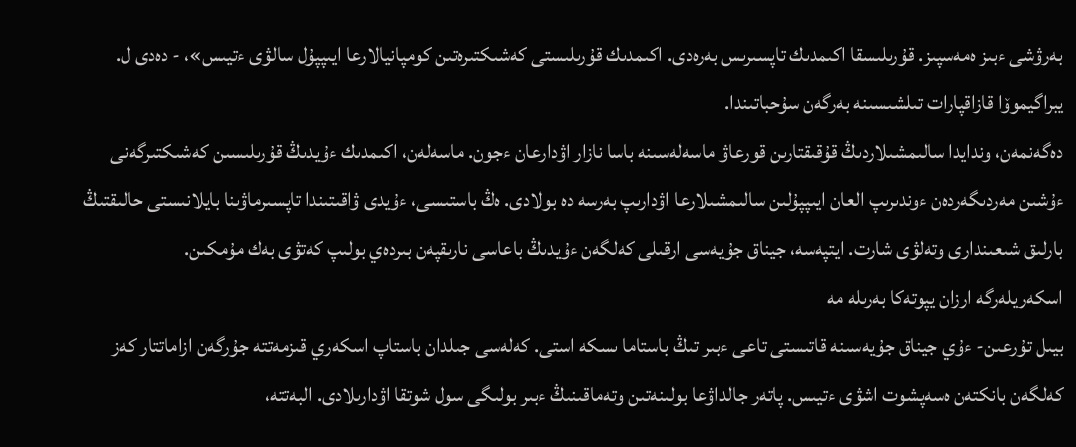بەرۋشى ءبىز ەمەسپىز. قۇرىلىسقا اكىمدىك تاپسىرىس بەرەدى. اكىمدىك قۇرىلىستى كەشىكتىرەتىن كومپانيالارعا ايىپپۇل سالۋى ءتيىس»، - دەدى ل. يبراگيموۆا قازاقپارات تىلشىسىنە بەرگەن سۇحباتىندا.
دەگەنمەن، وندايدا سالىمشىلاردىڭ قۇقىقتارىن قورعاۋ ماسەلەسىنە باسا نازار اۋدارعان ءجون. ماسەلەن، اكىمدىك ءۇيدىڭ قۇرىلىسىن كەشىكتىرگەنى ءۇشىن مەردىگەردەن ءوندىرىپ العان ايىپپۇلىن سالىمشىلارعا اۋدارىپ بەرسە دە بولادى. ەڭ باستىسى، ءۇيدى ۋاقىتىندا تاپسىرماۋىنا بايلانىستى حالىقتىڭ بارلىق شىعىندارى وتەلۋى شارت. ايتپەسە، جيناق جۇيەسى ارقىلى كەلگەن ءۇيدىڭ باعاسى نارىقپەن بىردەي بولىپ كەتۋى بەك مۇمكىن.
اسكەريلەرگە ارزان يپوتەكا بەرىلە مە
بيىل تۇرعىن- ءۇي جيناق جۇيەسىنە قاتىستى تاعى ءبىر تىڭ باستاما ىسكە استى. كەلەسى جىلدان باستاپ اسكەري قىزمەتتە جۇرگەن ازاماتتار كەز كەلگەن بانكتەن ەسەپشوت اشۋى ءتيىس. پاتەر جالداۋعا بولىنەتىن وتەماقىنىڭ ءبىر بولىگى سول شوتقا اۋدارىلادى. البەتتە،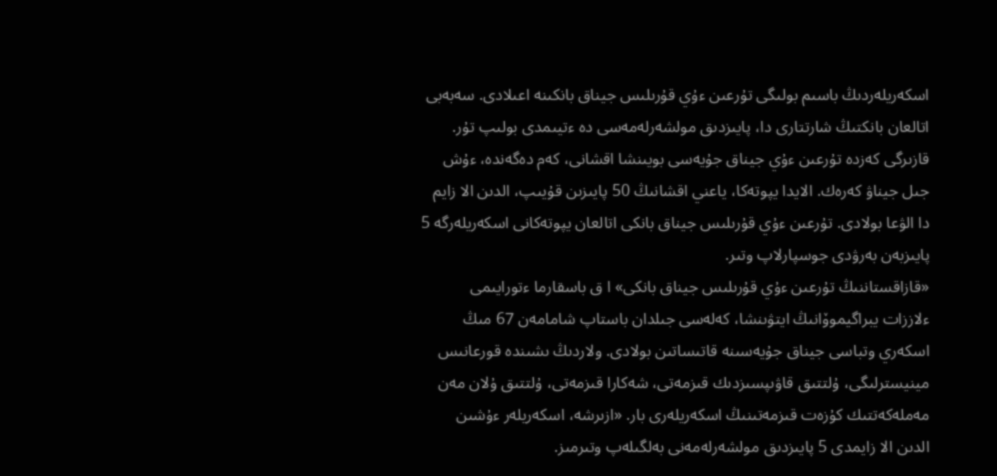اسكەريلەردىڭ باسىم بولىگى تۇرعىن ءۇي قۇرىلىس جيناق بانكىنە اعىلادى. سەبەبى اتالعان بانكتىڭ شارتتارى دا، پايىزدىق مولشەرلەمەسى دە ءتيىمدى بولىپ تۇر.
قازىرگى كەزدە تۇرعىن ءۇي جيناق جۇيەسى بويىنشا اقشانى، كەم دەگەندە، ءۇش جىل جيناۋ كەرەك. الايدا يپوتەكا، ياعني اقشانىڭ 50 پايىزىن قۇيىپ، الدىن الا زايم دا الۋعا بولادى. تۇرعىن ءۇي قۇرىلىس جيناق بانكى اتالعان يپوتەكانى اسكەريلەرگە 5 پايىزبەن بەرۋدى جوسپارلاپ وتىر.
«قازاقستاننىڭ تۇرعىن ءۇي قۇرىلىس جيناق بانكى» ا ق باسقارما ءتورايىمى ءلاززات يبراگيموۆانىڭ ايتۋىنشا، كەلەسى جىلدان باستاپ شامامەن 67 مىڭ اسكەري وتباسى جيناق جۇيەسىنە قاتىساتىن بولادى. ولاردىڭ ىشىندە قورعانىس مينيسترلىگى، ۇلتتىق قاۋىپسىزدىك قىزمەتى، شەكارا قىزمەتى، ۇلتتىق ۇلان مەن مەملەكەتتىك كۇزەت قىزمەتىنىڭ اسكەريلەرى بار. «ازىرشە، اسكەريلەر ءۇشىن الدىن الا زايمدى 5 پايىزدىق مولشەرلەمەنى بەلگىلەپ وتىرمىز.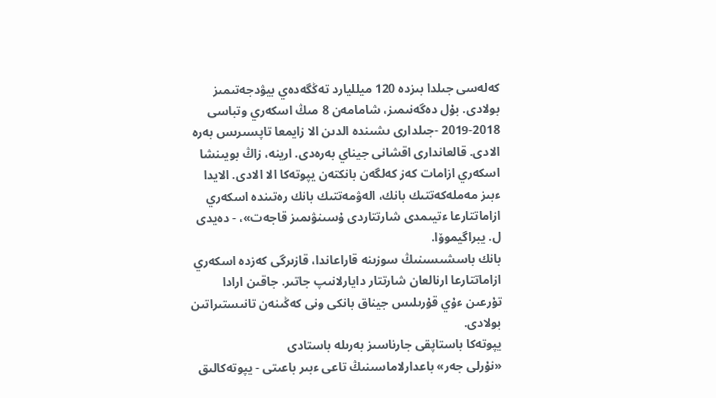كەلەسى جىلدا بىزدە 120 ميلليارد تەڭگەدەي بيۋدجەتىمىز بولادى. بۇل دەگەنىمىز، شامامەن 8 مىڭ اسكەري وتباسى 2018-2019 -جىلدارى ىشىندە الدىن الا زايمعا تاپسىرىس بەرە الادى. قالعاندارى اقشانى جيناي بەرەدى. ارينە، زاڭ بويىنشا اسكەري ازامات كەز كەلگەن بانكتەن يپوتەكا الا الادى. الايدا ءبىز مەملەكەتتىك بانك، الەۋمەتتىك بانك رەتىندە اسكەري ازاماتتارعا ءتيىمدى شارتتاردى ۇسىنۋىمىز قاجەت»، - دەيدى ل. يبراگيموۆا.
بانك باسشىسىنىڭ سوزىنە قاراعاندا، قازىرگى كەزدە اسكەري ازاماتتارعا ارنالعان شارتتار دايارلانىپ جاتىر. جاقىن ارادا تۇرعىن ءۇي قۇرىلىس جيناق بانكى ونى كەڭىنەن تانىستىراتىن بولادى.
يپوتەكا باستاپقى جارناسىز بەرىلە باستادى
«نۇرلى جەر» باعدارلاماسىنىڭ تاعى ءبىر باعىتى - يپوتەكالىق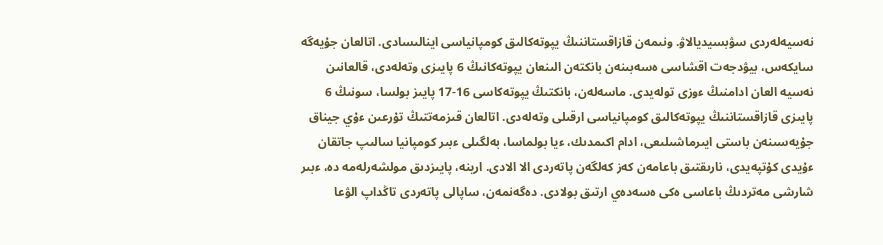نەسيەلەردى سۋبسيديالاۋ. ونىمەن قازاقستاننىڭ يپوتەكالىق كومپانياسى اينالىسادى. اتالعان جۇيەگە سايكەس، بيۋدجەت اقشاسى ەسەبىنەن بانكتەن الىنعان يپوتەكانىڭ 6 پايىزى وتەلەدى، قالعانىن نەسيە العان ادامنىڭ ءوزى تولەيدى. ماسەلەن، بانكتىڭ يپوتەكاسى 16-17 پايىز بولسا، سونىڭ 6 پايىزى قازاقستاننىڭ يپوتەكالىق كومپانياسى ارقىلى وتەلەدى. اتالعان قىزمەتتىڭ تۇرعىن ءۇي جيناق جۇيەسىنەن باستى ايىرماشىلىعى، ادام اكىمدىك، ءيا بولماسا، بەلگىلى ءبىر كومپانيا سالىپ جاتقان ءۇيدى كۇتپەيدى، نارىقتىق باعامەن كەز كەلگەن پاتەردى الا الادى. ارينە، پايىزدىق مولشەرلەمە دە، ءبىر شارشى مەتردىڭ باعاسى ەكى ەسەدەي ارتىق بولادى. دەگەنمەن، ساپالى پاتەردى تاڭداپ الۋعا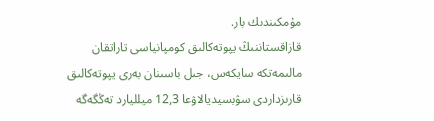مۇمكىندىك بار.
قازاقستاننىڭ يپوتەكالىق كومپانياسى تاراتقان مالىمەتكە سايكەس، جىل باسىنان بەرى يپوتەكالىق قارىزداردى سۋبسيديالاۋعا 12,3 ميلليارد تەڭگەگە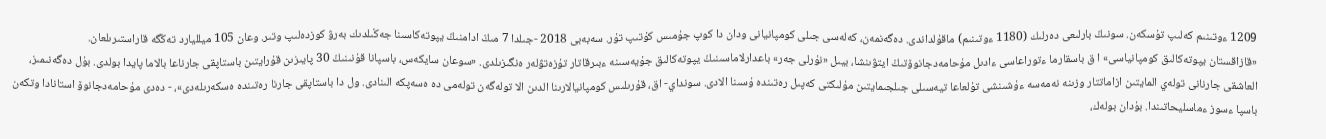1209 ءوتىنىم كەلىپ تۇسكەن. سونىڭ بارلىعى دەرلىك (1180 ءوتىنىم) ماقۇلداندى. دەگەنمەن، كەلەسى جىلى كومپانيانى ودان دا كوپ جۇمىس كۇتىپ تۇر. سەبەبى 2018 -جىلدا 7 مىڭ ادامنىڭ يپوتەكاسىنا جەڭىلدىك بەرۋ كوزدەلىپ وتىر. وعان 105 ميلليارد تەڭگە قاراستىرىلعان.
«قازاقستان يپوتەكالىق كومپانياسى» ا ق باسقارما ءتوراعاسى ءادىل مۇحامەدجانوۆتىڭ ايتۋىنشا، بيىل «نۇرلى جەر» باعدارلاماسىنىڭ يپوتەكالىق جۇيەسىنە ءبىرقاتار تۇزەتۋلەر ەنگىزىلدى. «سوعان سايكەس، باسپانا قۇنىنىڭ 30 پايىزىن قۇرايتىن باستاپقى جارناعا بالاما پايدا بولدى. بۇل دەگەنىمىز، العاشقى جارنانى تولەي المايتىن ازاماتتار وزىنە نەمەسە ءۇشىنشى تۇلعاعا تيەسىلى جىلجىمايتىن مۇلىكتى كەپىل رەتىندە ۇسىنا الادى. سونداي- اق، قۇرىلىس كومپانيالارىنا الدىن الا تولەگەن تولەمى دە ەسەپكە الىنادى. ول دا باستاپقى جارنا رەتىندە ەسكەرىلەدى»، - دەدى مۇحامەدجانوۆ استانادا وتكەن باسپا ءسوز ءماسليحاتىندا. بۇدان بولەك،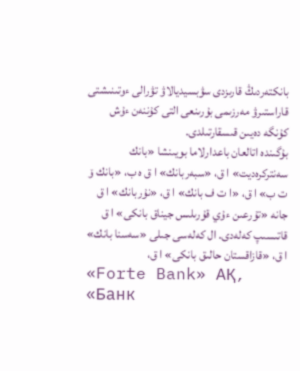بانكتەردىڭ قارىزدى سۋبسيديالاۋ تۋرالى ءوتىنىشتى قاراستىرۋ مەرزىمى بۇرىنعى التى كۇننەن ءۇش كۇنگە دەيىن قىسقارتىلدى.
بۇگىندە اتالعان باعدارلاما بويىنشا «بانك سەنتركرەديت» ا ق، «سبەربانك» ا ق ە ب، «بانك ۆ ت ب» ا ق، «ا ت ف بانك» ا ق، «نۇربانك» ا ق جانە «تۇرعىن ءۇي قۇرىلىس جيناق بانكى» ا ق قاتىسىپ كەلەدى. ال كەلەسى جىلى «سەسنا بانك» ا ق، «قازاقستان حالىق بانكى» ا ق،
«Forte Bank» АҚ, «Банк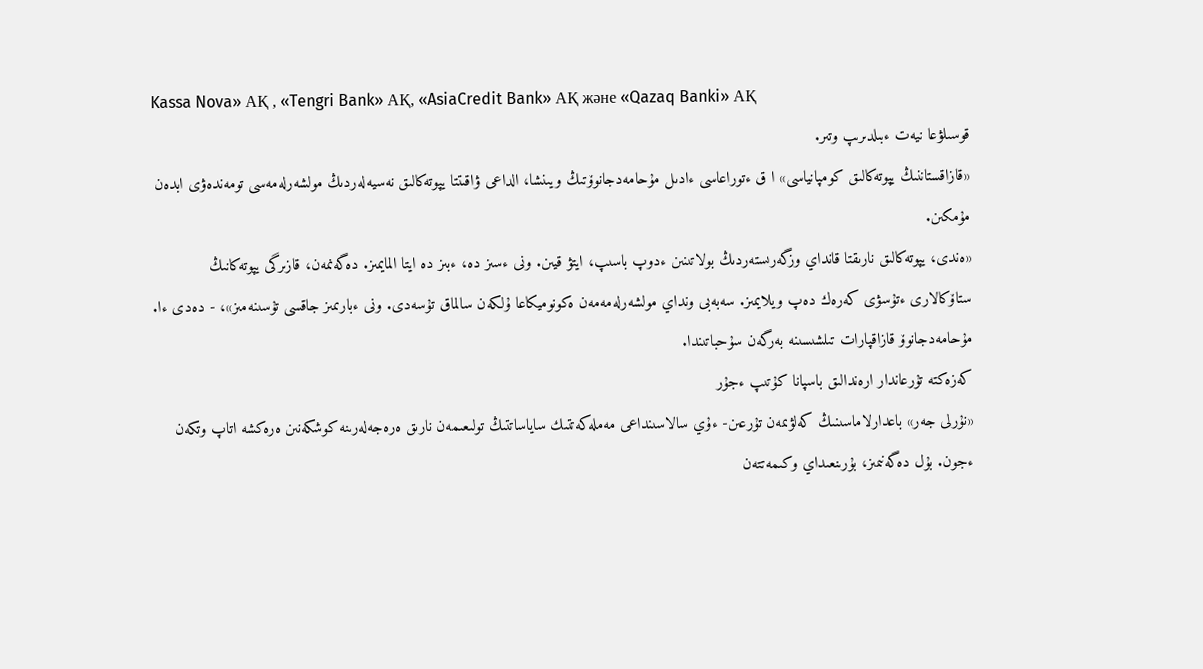Kassa Nova» АҚ , «Tengri Bank» АҚ, «AsiaCredit Bank» АҚ және «Qazaq Banki» АҚ
قوسىلۋعا نيەت ءبىلدىرىپ وتىر.
«قازاقستاننىڭ يپوتەكالىق كومپانياسى» ا ق ءتوراعاسى ءادىل مۇحامەدجانوۆتىڭ ويىنشا، الداعى ۋاقىتتا يپوتەكالىق نەسيەلەردىڭ مولشەرلەمەسى تومەندەۋى ابدەن مۇمكىن.
«ەندى، يپوتەكالىق نارىقتا قانداي وزگەرىستەردىڭ بولاتىنىن ءدوپ باسىپ، ايتۋ قيىن. ونى ءسىز دە، ءبىز دە ايتا المايمىز. دەگەنمەن، قازىرگى يپوتەكانىڭ ستاۆكالارى ءتۇسۋى كەرەك دەپ ويلايمىز. سەبەبى ونداي مولشەرلەمەمەن ەكونوميكاعا ۇلكەن سالماق تۇسەدى. ونى ءبارىمىز جاقسى تۇسىنەمىز»، - دەدى ءا. مۇحامەدجانوۆ قازاقپارات تىلشىسىنە بەرگەن سۇحباتىندا.
كەزەكتە تۇرعاندار ارەندالىق باسپانا كۇتىپ ءجۇر
«نۇرلى جەر» باعدارلاماسىنىڭ كەلۋىمەن تۇرعىن- ءۇي سالاسىنداعى مەملەكەتتىك ساياساتتىڭ تولىعىمەن نارىق ەرەجەلەرىنە كوشكەنىن ەرەكشە اتاپ وتكەن ءجون. بۇل دەگەنىمىز، بۇرىنعىداي وكىمەتتەن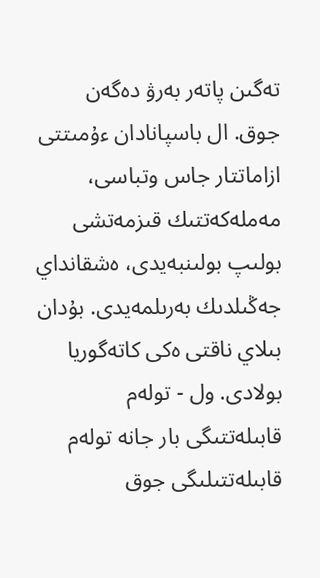تەگىن پاتەر بەرۋ دەگەن جوق. ال باسپانادان ءۇمىتتى ازاماتتار جاس وتباسى، مەملەكەتتىك قىزمەتشى بولىپ بولىنبەيدى، ەشقانداي جەڭىلدىك بەرىلمەيدى. بۇدان بىلاي ناقتى ەكى كاتەگوريا بولادى. ول - تولەم قابىلەتتىگى بار جانە تولەم قابىلەتتىلىگى جوق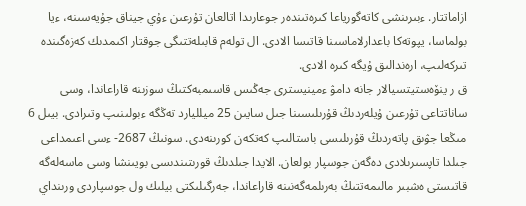ازاماتتار. ءبىرىنشى كاتەگورياعا كىرەتىندەر جوعارىدا اتالعان تۇرعىن ءۇي جيناق جۇيەسىنە، ءيا بولماسا، يپوتەكا باعدارلاماسىنا قاتىسا الادى. ال تولەم قابىلەتتىگى جوقتار اكىمدىك كەزەگىندە تىركەلىپ، ارەندالىق ۇيگە كىرە الادى.
ق ر ينۆەستيتسيالار جانە دامۋ ءمينيسترى جەڭىس قاسىمبەكتىڭ سوزىنە قاراعاندا، وسى ساناتتاعى تۇرعىن ۇيلەردىڭ قۇرىلىسىنا جىل سايىن 25 ميلليارد تەڭگە ءبولىنىپ وتىرادى. بيىل 6 مىڭعا جۋىق پاتەردىڭ قۇرىلىسى باستالىپ كەتكەن كورىنەدى. سونىڭ 2687- ءسى اعىمداعى جىلدا تاپسىرىلادى دەگەن جوسپار بولعان. الايدا جىلدىڭ قورىتىندىسى بويىنشا وسى ماسەلەگە قاتىستى ەشبىر مالىمەتتىڭ بەرىلمەگەنىنە قاراعاندا، جەرگىلىكتى بيلىك ول جوسپاردى ورىنداي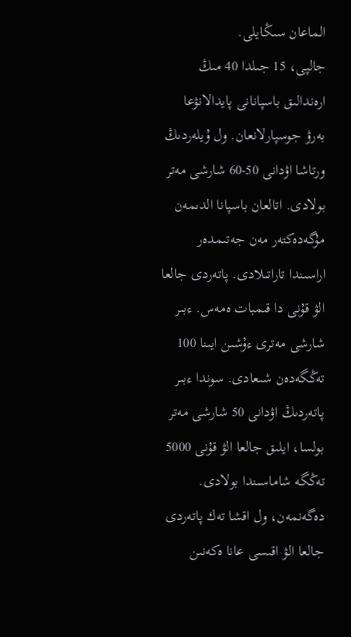الماعان سىڭايلى.
جالپى، 15 جىلدا 40 مىڭ ارەندالىق باسپانانى پايدالانۋعا بەرۋ جوسپارلانعان. ول ۇيلەردىڭ ورتاشا اۋدانى 50-60 شارشى مەتر بولادى. اتالعان باسپانا الدىمەن مۇگەدەكتەر مەن جەتىمدەر اراسىندا تاراتىلادى. پاتەردى جالعا الۋ قۇنى دا قىمبات ەمەس. ءبىر شارشى مەترى ءۇشىن ايىنا 100 تەڭگەدەن شىعادى. سوندا ءبىر پاتەردىڭ اۋدانى 50 شارشى مەتر بولسا، ايلىق جالعا الۋ قۇنى 5000 تەڭگە شاماسىندا بولادى. دەگەنمەن، ول اقشا تەك پاتەردى جالعا الۋ اقىسى عانا ەكەنىن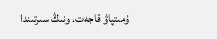ۇمىتپاۋ قاجەت. ونىڭ سىرتىندا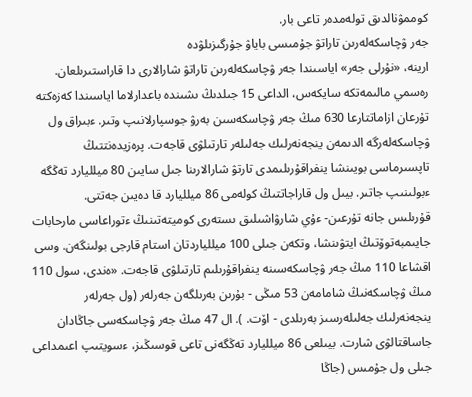كوممۋنالدىق تولەمدەر تاعى بار.
جەر ۋچاسكەلەرىن تاراتۋ جۇمىسى باياۋ جۇرگىزىلۋدە
ارينە، «نۇرلى جەر» اياسىندا جەر ۋچاسكەلەرىن تاراتۋ شارالارى دا قاراستىرىلعان. رەسمي مالىمەتكە سايكەس، الداعى 15 جىلدىڭ ىشىندە باعدارلاما اياسىندا كەزەكتە تۇرعان ازاماتتارعا 630 مىڭ جەر ۋچاسكەسىن بەرۋ جوسپارلانىپ وتىر. ءبىراق ول ۋچاسكەلەرگە الدىمەن ينجەنەرلىك جەلىلەر تارتىلۋى قاجەت. پرەزيدەنتتىڭ تاپسىرماسى بويىنشا ينفراقۇرىلىمدى تارتۋ شارالارىنا جىل سايىن 80 ميلليارد تەڭگە ءبولىنىپ جاتىر. بيىل ول قاراجاتتىڭ كولەمى 86 ميلليارد قا دەيىن جەتتى.
قۇرىلىس جانە تۇرعىن- ءۇي شارۋاشىلىق ىستەرى كوميتەتىنىڭ ءتوراعاسى مارحابات جايىمبەتوۆتىڭ ايتۋىنشا، وتكەن جىلى 100 ميللياردتان استام قارجى بولىنگەن. وسى اقشاعا 110 مىڭ جەر ۋچاسكەسىنە ينفراقۇرىلىم تارتىلۋى قاجەت. «ەندى، سول 110 مىڭ ۋچاسكەنىڭ شامامەن 53 مىڭى - بۇرىن بەرىلگەن جەرلەر (ول جەرلەر ينجەنەرلىك جەلىلەرسىز بەرىلدى - اۆت. ). ال 47 مىڭ جەر ۋچاسكەسى جاڭادان جاساقتالۋى شارت. بيىلعى 86 ميلليارد تەڭگەنى تاعى قوسىڭىز، ءسويتىپ اعىمداعى جىلى ول جۇمىس (جاڭا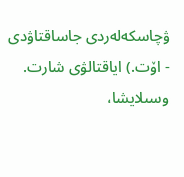ۋچاسكەلەردى جاساقتاۋدى - اۆت.) اياقتالۋى شارت. وسىلايشا،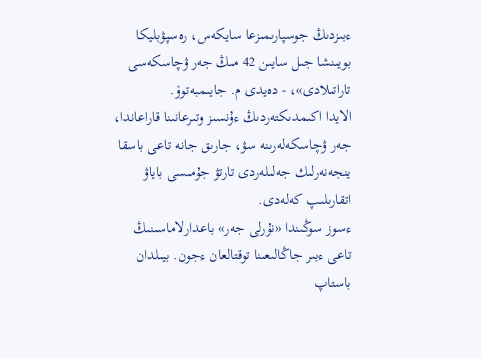ءبىزدىڭ جوسپارىمىزعا سايكەس، رەسپۋبليكا بويىنشا جىل سايىن 42 مىڭ جەر ۋچاسكەسى تاراتىلادى»، - دەيدى م. جايىمبەتوۆ.
الايدا اكىمدىكتەردىڭ ءۇنسىز وتىرعانىنا قاراعاندا، جەر ۋچاسكەلەرىنە سۋ، جارىق جانە تاعى باسقا ينجەنەرلىك جەلىلەردى تارتۋ جۇمىسى باياۋ اتقارىلىپ كەلەدى.
ءسوز سوڭىندا «نۇرلى جەر» باعدارلاماسىنىڭ تاعى ءبىر جاڭالىعىنا توقتالعان ءجون. بيىلدان باستاپ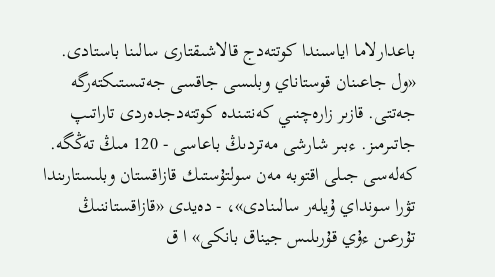باعدارلاما اياسىندا كوتتەدج قالاشىقتارى سالىنا باستادى. «ول جاعىنان قوستاناي وبلىسى جاقسى جەتىستىكتەرگە جەتتى. قازىر زارەچنىي كەنتىندە كوتتەدجدەردى تاراتىپ جاتىرمىز. ءبىر شارشى مەتردىڭ باعاسى - 120 مىڭ تەڭگە. كەلەسى جىلى اقتوبە مەن سولتۇستىك قازاقستان وبلىستارىندا تۋرا سونداي ۇيلەر سالىنادى»، - دەيدى «قازاقستاننىڭ تۇرعىن ءۇي قۇرىلىس جيناق بانكى» ا ق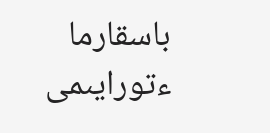باسقارما ءتورايىمى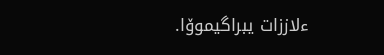ءلاززات يبراگيموۆا.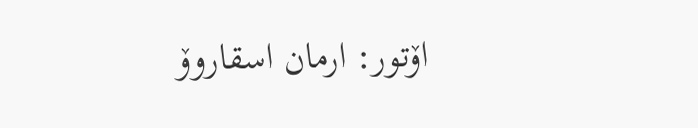اۆتور: ارمان اسقاروۆ